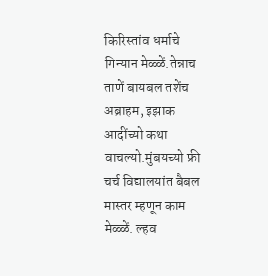किरिस्तांव धर्माचे गिन्यान मेळ्ळें.तेन्नाच ताणें बायबल तशेंच अब्राहम, इझाक आदींच्यो कथा वाचल्यो.मुंबयच्यो फ्री चर्च विद्यालयांत बैबल मास्तर म्हणून काम मेळ्ळें. ल्हव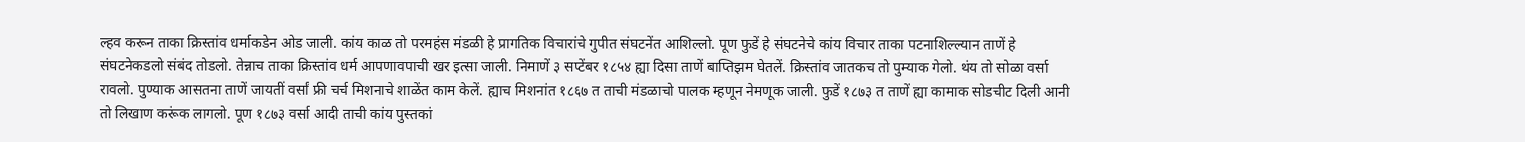ल्हव करून ताका क्रिस्तांव धर्माकडेन ओड जाली. कांय काळ तो परमहंस मंडळी हे प्रागतिक विचारांचे गुपीत संघटनेंत आशिल्लो. पूण फुडें हे संघटनेचे कांय विचार ताका पटनाशिल्ल्यान ताणें हे संघटनेकडलो संबंद तोडलो. तेन्नाच ताका क्रिस्तांव धर्म आपणावपाची खर इत्सा जाली. निमाणें ३ सप्टेंबर १८५४ ह्या दिसा ताणें बाप्तिझम घेतलें. क्रिस्तांव जातकच तो पुम्याक गेलो. थंय तो सोळा वर्सा रावलो. पुण्याक आसतना ताणें जायतीं वर्सां फ्री चर्च मिशनाचे शाळेंत काम केलें. ह्याच मिशनांत १८६७ त ताची मंडळाचो पालक म्हणून नेमणूक जाली. फुडें १८७३ त ताणें ह्या कामाक सोडचीट दिली आनी तो लिखाण करूंक लागलो. पूण १८७३ वर्सा आदी ताची कांय पुस्तकां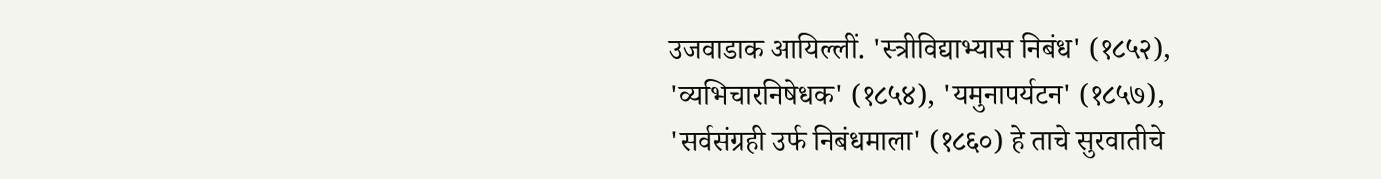उजवाडाक आयिल्लीं. 'स्त्रीविद्याभ्यास निबंध' (१८५२), 'व्यभिचारनिषेधक' (१८५४), 'यमुनापर्यटन' (१८५७), 'सर्वसंग्रही उर्फ निबंधमाला' (१८६०) हे ताचे सुरवातीचे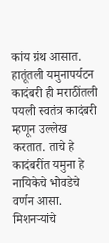कांय ग्रंथ आसात.
हातूंतली यमुनापर्यटन कादंबरी ही मराठींतली पयली स्वतंत्र कादंबरी म्हणून उल्लेख करतात. ताचे हे कादंबरींत यमुना हे नायिकेचे भोवडेचे वर्णन आसा. मिशनऱ्यांचे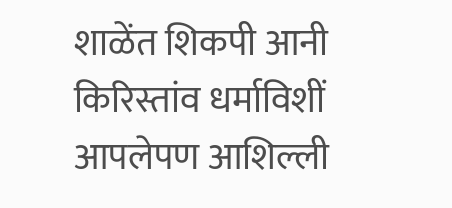शाळेंत शिकपी आनी किरिस्तांव धर्माविशीं आपलेपण आशिल्ली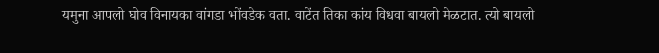यमुना आपलो घोव विनायका वांगडा भोंवडेक वता. वाटेंत तिका कांय विधवा बायलो मेळटात. त्यो बायलो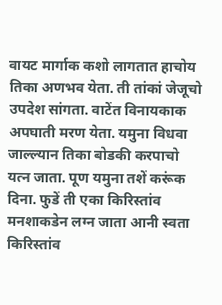वायट मार्गाक कशो लागतात हाचोय तिका अणभव येता. ती तांकां जेजूचो उपदेश सांगता. वाटेंत विनायकाक अपघाती मरण येता. यमुना विधवा जाल्ल्यान तिका बोडकी करपाचो यत्न जाता. पूण यमुना तशें करूंक दिना. फुडें ती एका किरिस्तांव मनशाकडेन लग्न जाता आनी स्वता किरिस्तांव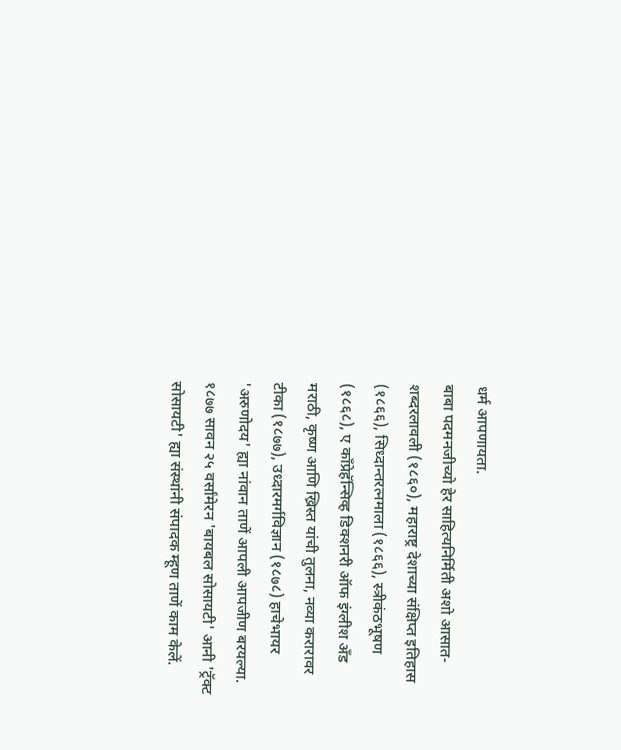धर्म आपणायता.
बाबा पदमनजीच्यो हेर साहित्यनिर्मिती अशो आसात-शब्दरलावली (१८६०), महाराष्ट्र देशाच्या संक्षिप्त इतिहास (१८६६), सिध्दान्तरत्नमाला (१८६६), स्त्रीकंठभूषण (१८६८), ए काँप्रेहॅन्सिव्ह डिक्शनरी ऑफ इंग्लीश अँड मराठी, कृष्ण आणि ख्रिस्त यांची तुलना, नव्या करारावर टीका (१८७७), उध्दारमर्गविज्ञान (१८७८) हाचेभायर 'अरुणोदय' ह्या नांवान ताणें आपली आपजीण बरयल्या.
१८७७ सावन २५ वर्सांमेरन 'बायबल सोसायटी' आनी 'ट्रॅक्ट सोसायटी' ह्या संस्थांनी संपादक म्हूण ताणें काम केलें.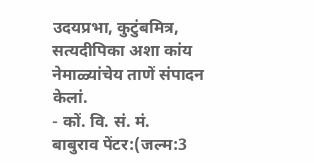उदयप्रभा, कुटुंबमित्र, सत्यदीपिका अशा कांय नेमाळ्यांचेय ताणें संपादन केलां.
- कों. वि. सं. मं.
बाबुराव पेंटर:(जल्म:3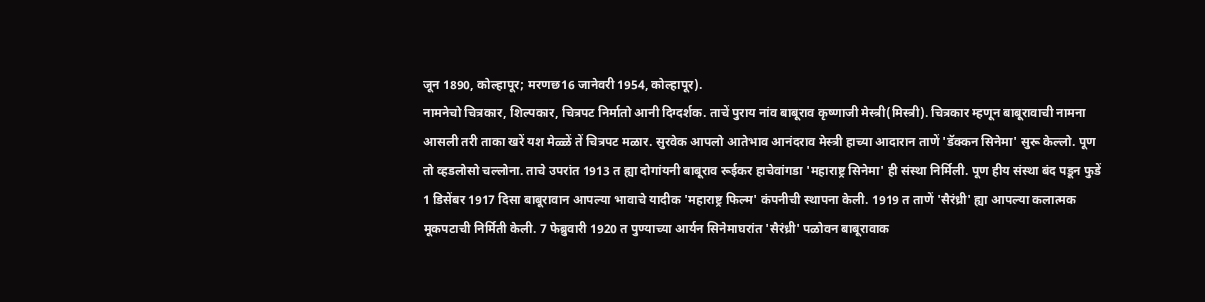जून 1890, कोल्हापूर; मरणछ16 जानेवरी 1954, कोल्हापूर).
नामनेचो चित्रकार, शिल्पकार, चित्रपट निर्मातो आनी दिग्दर्शक. ताचें पुराय नांव बाबूराव कृष्णाजी मेस्त्री(मिस्त्री). चित्रकार म्हणून बाबूरावाची नामना आसली तरी ताका खरें यश मेळ्ळें तें चित्रपट मळार. सुरवेक आपलो आतेभाव आनंदराव मेस्त्री हाच्या आदारान ताणें 'डॅक्कन सिनेमा' सुरू केल्लो. पूण तो व्हडलोसो चल्लोना. ताचे उपरांत 1913 त ह्या दोगांयनी बाबूराव रूईकर हाचेवांगडा 'महाराष्ट्र सिनेमा' ही संस्था निर्मिली. पूण हीय संस्था बंद पडून फुडें 1 डिसेंबर 1917 दिसा बाबूरावान आपल्या भावाचे यादीक 'महाराष्ट्र फिल्म' कंपनीची स्थापना केली. 1919 त ताणें 'सैरंध्री' ह्या आपल्या कलात्मक मूकपटाची निर्मिती केली. 7 फेब्रुवारी 1920 त पुण्याच्या आर्यन सिनेमाघरांत 'सैरंध्री' पळोवन बाबूरावाक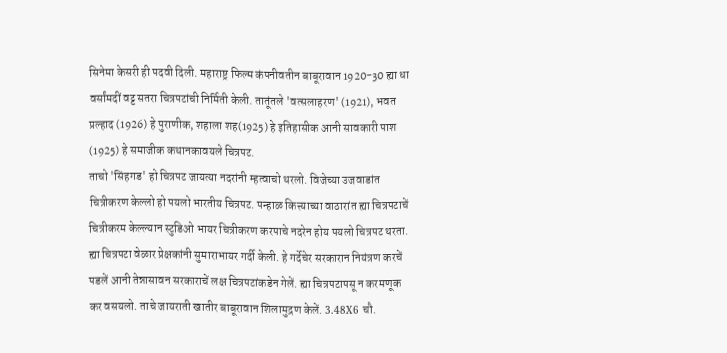सिनेमा केसरी ही पदवी दिली. महाराष्ट्र फिल्म कंपनीवतीन बाबूरावान 1920-30 ह्या धा वर्सांमदीं वट्ट सतरा चित्रपटांची निर्मिती केली. तातूंतले 'वत्सलाहरण' (1921), भवत प्रल्हाद (1926) हे पुराणीक, शहाला शह(1925) हे इतिहासीक आनी सावकारी पाश (1925) हे समाजीक कथानकावयले चित्रपट.
ताचो 'सिंहगड' हो चित्रपट जायत्या नदरांनी म्हत्वाचो थरलो. विजेच्या उजवाडांत चित्रीकरण केल्लो हो पयलो भारतीय चित्रपट. पन्हाळ कित्त्याच्या वाठारांत ह्या चित्रपटाचें चित्रीकरम केल्ल्यान स्टुडिओ भायर चित्रीकरण करपाचे नदरेन होय पयलो चित्रपट थरता. ह्या चित्रपटा वेळार प्रेक्षकांनी सुमाराभायर गर्दी केली. हे गर्देचेर सरकारान नियंत्रण करचें पडलें आनी तेन्नासावन सरकाराचें लक्ष चित्रपटांकडेन गेलें. ह्या चित्रपटापसू न करमणूक कर वसयलो. ताचे जायराती खातीर बाबूरावान शिलामुद्रण केलें. 3.48X6 चौ.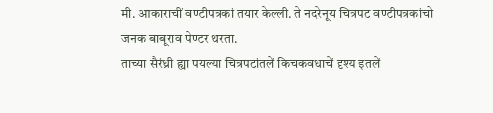मी. आकाराचीं वण्टीपत्रकां तयार केल्ली. ते नदरेनूय चित्रपट वण्टीपत्रकांचो जनक बाबूराव पेण्टर थरता.
ताच्या सैरंध्री ह्या पयल्या चित्रपटांतलें किचकवधाचें दृश्य इतलें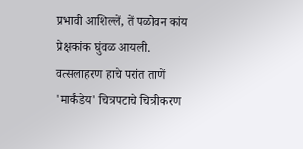प्रभावी आशिल्लें, तें पळोवन कांय प्रेक्षकांक घुंवळ आयली.
वत्सलाहरण हाचे परांत ताणें 'मार्कंडेय' चित्रपटाचे चित्रीकरण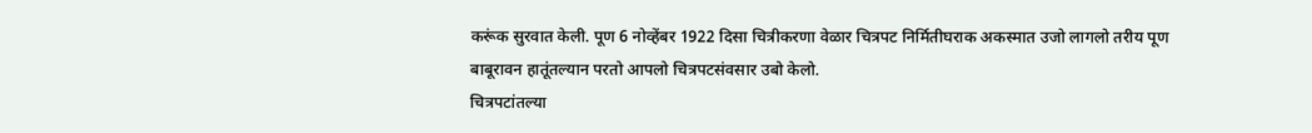करूंक सुरवात केली. पूण 6 नोव्हेंबर 1922 दिसा चित्रीकरणा वेळार चित्रपट निर्मितीघराक अकस्मात उजो लागलो तरीय पूण बाबूरावन हातूंतल्यान परतो आपलो चित्रपटसंवसार उबो केलो.
चित्रपटांतल्या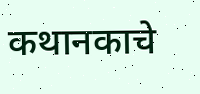कथानकाचे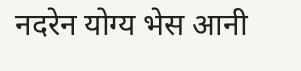नदरेन योग्य भेस आनी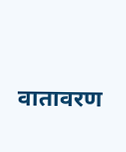वातावरण